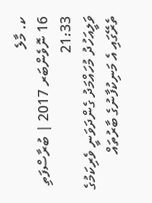ކ. މާލެ
16 ނޮވެންބަރ 2017 | ބުރާސްފަތި 21:33
ވަލީއަހުދު މުހައްމަދު ގެންދަވަނީ ވެރިކަމުގެ ތެރޭގައި އެ މަނިކުފާނުގެ ބާރުތައް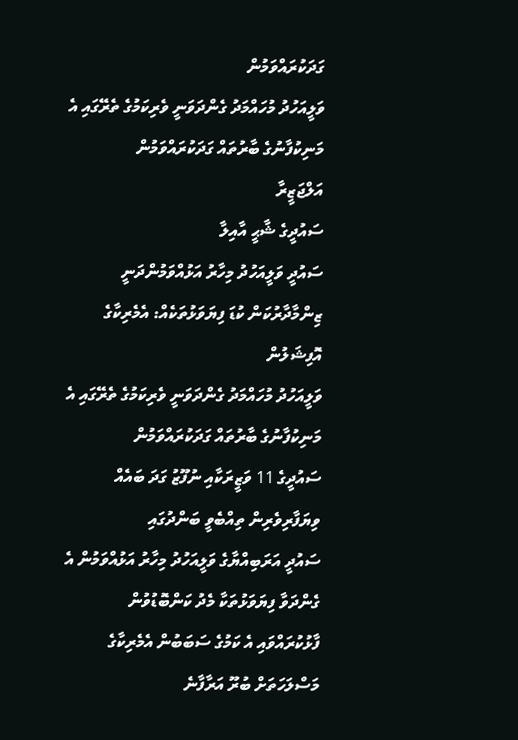ގަދަކުރައްވަމުން
ވަލީއަހުދު މުހައްމަދު ގެންދަވަނީ ވެރިކަމުގެ ތެރޭގައި އެ މަނިކުފާނުގެ ބާރުތައް ގަދަކުރައްވަމުން
އަލްޖަޒީރާ
ސައުދީގެ ޝާޙީ އާއިލާ
ސައުދީ ވަލީއަހުދު މިހާރު އަޅުއްވަމުންދަނީ ޒިންމާދާރުކަން ކުޑަ ފިޔަވަޅުތަކެއް: އެމެރިކާގެ އޮފިޝަލުން
ވަލީއަހުދު މުހައްމަދު ގެންދަވަނީ ވެރިކަމުގެ ތެރޭގައި އެ މަނިކުފާނުގެ ބާރުތައް ގަދަކުރައްވަމުން
ސައުދީގެ 11 ވަޒީރަކާއި ނުފޫޒު ގަދަ ބައެއް ވިޔަފާރިވެރިން ތިއްބެވީ ބަންދުގައި
ސައުދީ އަރަބިއްޔާގެ ވަލީއަހުދު މިހާރު އަޅުއްވަމުން އެ ގެންދަވާ ފިޔަވަޅުތަކާ މެދު ކަންބޮޑުވުން ފާޅުކުރައްވައި އެ ކަމުގެ ސަބަބުން އެމެރިކާގެ މަސްލަހަތަށް ބުރޫ އަރާފާނެ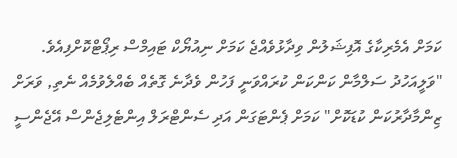ކަމަށް އެމެރިކާގެ އޮފިޝަލުން ވިދާޅުވެއްޖެ ކަމަށް ނިއުޔޯކް ޓައިމްސް ރިޕޯޓްކޮށްފިއެވެ.
"ވަލީއަހުދު ސަލްމާން ކަންކަން ކުރައްވަނީ ފަހުން ވެދާނެ ގޮތެއް ބެއްލެވުމެއް ނެތި, ވަރަށް ޒިންމާދާރުކަން ކުޑަކޮށް" ކަމަށް ޕެންޓަގަން އަދި ސެންޓްރަލް އިންޓެލިޖެންސް އޭޖެންސީ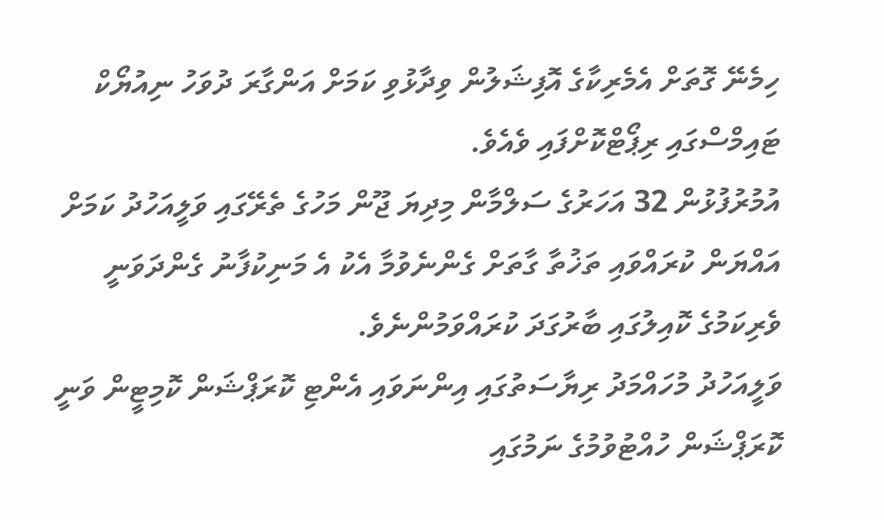ހިމެނޭ ގޮތަށް އެމެރިކާގެ އޮފިޝަލުން ވިދާޅުވި ކަމަށް އަންގާރަ ދުވަހު ނިއުޔޯކް ޓައިމްސްގައި ރިޕޯޓްކޮށްފައި ވެއެވެ.
އުމުރުފުޅުން 32 އަހަރުގެ ސަލްމާން މިދިޔަ ޖޫން މަހުގެ ތެރޭގައި ވަލީއަހުދު ކަމަށް އައްޔަން ކުރައްވައި ތަޚުތާ ގާތަށް ގެންނެވުމާ އެކު އެ މަނިކުފާނު ގެންދަވަނީ ވެރިކަމުގެ ކޮއިލުގައި ބާރުގަދަ ކުރައްވަމުންނެވެ.
ވަލީއަހުދު މުހައްމަދު ރިޔާސަތުގައި އިންނަވައި އެންޓި ކޮރަޕްޝަން ކޮމިޓީން ވަނީ ކޮރަޕްޝަން ހުއްޓުވުމުގެ ނަމުގައި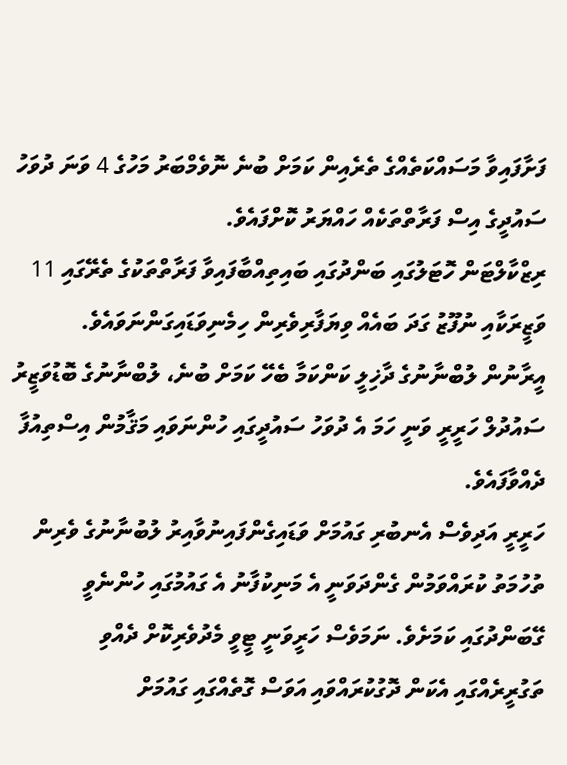ފަށާފައިވާ މަސައްކަތެއްގެ ތެރެއިން ކަމަށް ބުނެ ނޮވެމްބަރު މަހުގެ 4 ވަނަ ދުވަހު ސައުދީގެ އިސް ފަރާތްތަކެއް ހައްޔަރު ކޮށްފައެވެ.
ރިޒްކާލްޓަން ހޮޓަލުގައި ބަންދުގައި ބައިތިއްބާފައިވާ ފަރާތްތަކުގެ ތެރޭގައި 11 ވަޒީރަކާއި ނުފޫޒު ގަދަ ބައެއް ވިޔަފާރިވެރިން ހިމެނިވަޑައިގަންނަވައެވެ.
އީރާނުން ލުބްނާނުގެ ދާޚިލީ ކަންކަމާ ބެހޭ ކަމަށް ބުނެ، ލުބްނާނުގެ ބޮޑުވަޒީރު ސައުދުލް ހަރީރީ ވަނީ ހަމަ އެ ދުވަހު ސައުދީގައި ހުންނަވައި މަޤާމުން އިސްތިއުފާ ދެއްވާފައެވެ.
ހަރީރީ އަދިވެސް އެނބުރި ގައުމަށް ވަޑައިގެންފައިނުވާއިރު ލުބުނާނުގެ ވެރިން ތުހުމަތު ކުރައްވަމުން ގެންދަވަނީ އެ މަނިކުފާނު އެ ގައުމުގައި ހުންނެވީ ގޭބަންދުގައި ކަމަށެވެ. ނަމަވެސް ހަރީވަނީ ޓީވީ މެދުވެރިކޮށް ދެއްވި ތަގުރީރެއްގައި އެކަން ދޮގުކުރައްވައި އަވަސް ގޮތެއްގައި ގައުމަށް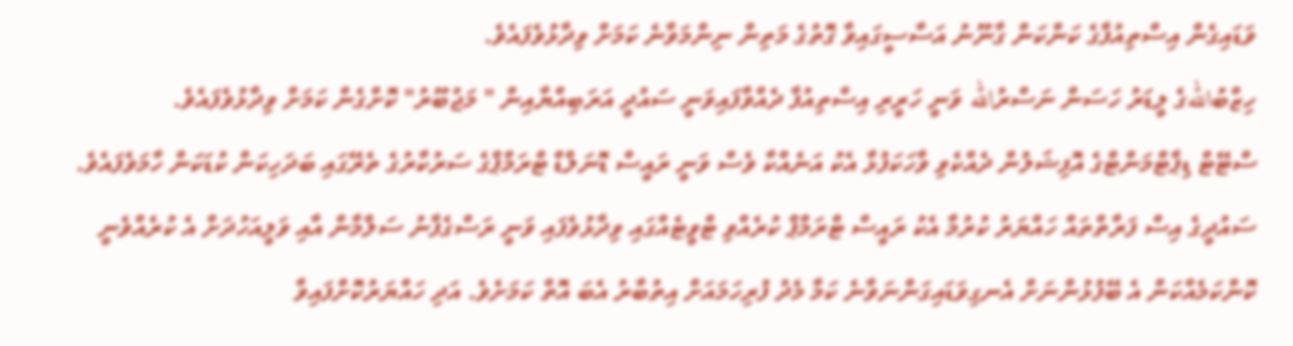ވަޑައިގެން އިސްތިއުފާގެ ކަންކަން ގާނޫނު އަސާސީގައިވާ ގޮތުގެ މަތިން ނިންމަވާނެ ކަމަށް ވިދާޅުވެފައެވެ.
ހިޒްބުاللهގެ ލީޑަރު ހަސަން ނަސްރުالله ވަނީ ހަރީރި އިސްތިއުފާ ދެއްވާފައިވަނީ ސައުދީ އަރަބިއްޔާއިން " މަޖުބޫރު" ކޮށްގެން ކަމަށް ވިދާޅުވެފައެވެ.
ސްޓޭޓް ޑިޕާޓްމަންޓްގެ އޮފިޝަލުން ދެއްކެވި ވާހަކަފުޅާ އެކު އަނެއްކާ ވެސް ވަނީ ރައީސް ޑޮނަލްޑް ޓްރަމްޕްގެ ސަރުކާރުގެ ތެރޭގައި ބަދަހިކަން ކުޑަކަން ހާމަވެފައެވެ.
ސައުދީގެ އިސް ފަރާތްތައް ހައްޔަރު ކުރުމާ އެކު ރައީސް ޓްރަމްޕް ކުރެއްވި ޓްވީޓެއްގައި ވިދާޅުވެފައި ވަނީ ރަސްގެފާނު ސަލްމާން އާއި ވަލީއަހުދަށް އެ ކުރެއްވެނީ ކޮންކަމެއްކަން އެ ބޭފުޅުންނަށް އެނގިވަޑައިގަންނަވާނެ ކަމާ މެދު ފުރިހަމައަށް އިތުބާރު އެބަ އޮތް ކަމަށެވެ. އަދި ހައްޔަރުކޮށްފައިވާ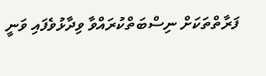ފަރާތްތަކަށް ނިސްބަތްކުރައްވާ ވިދާޅުވެފައި ވަނީ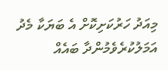މިއަދު ހަރުކަށިކޮށް އެ ބަޔަކާ މެދު އަމަލުކުރެވެމުންދާ ބައެއް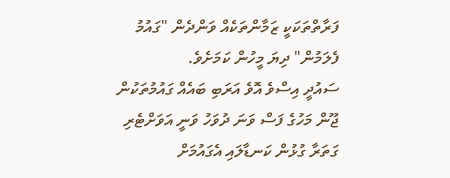ފަރާތްތަކަކީ ޒަމާންތަކެއް ވަންދެން "ގައުމު ފެލަމުން" ދިޔަ މީހުން ކަމަށެވެ.
ސައުދީ އިސްވެ އޮވެ އަރަބި ބައެއް ގައުމުތަކުން ޖޫން މަހުގެ ފަސް ވަނަ ދުވަހު ވަނީ އަވަށްޓެރި ގަތަރާ ގުޅުން ކަނޑާލައި އެގައުމަށް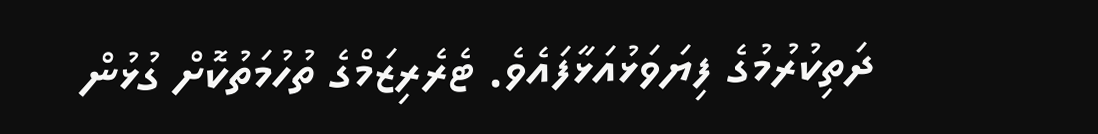ދަތިކުރުމުގެ ފިޔަވަޅުއަޅާފައެވެ. ޓެރެރިޒަމްގެ ތުހުމަތުކޮށް ގުޅުން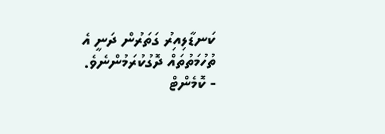ކަނޑާލިއިރު ގަތަރުން ދަނީ އެ ތުހުމަތުތައް ދޮގުކުރަމުންނެވެ.
- ކޮމެންޓް